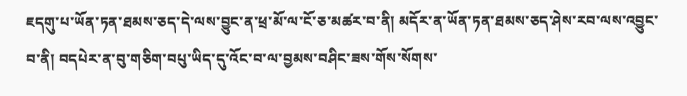ཇདགུ་པ་ཡོན་ཏན་ཐམས་ཅད་དེ་ལས་བྱུང་ན་ཕྲ་མོ་ལ་ངོ་ཅ་མཚར་བ་ནི། མདོར་ན་ཡོན་ཏན་ཐམས་ཅད་ཤེས་རབ་ལས་འབྱུང་བ་ནི། བདཔེར་ན་བུ་གཅིག་བཔུ་ཡིད་དུ་འོང་བ་ལ་བྱམས་བཤིང་ཟས་གོས་སོགས་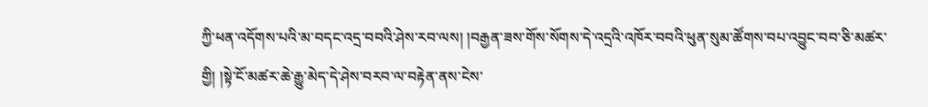ཀྱི་ཕན་འདོགས་པའི་མ་བདང་འདྲ་བབའི་ཤེས་རབ་ལས། །བརྒྱན་ཟས་གོས་སོགས་དེ་འདྲའི་འཁོར་བབའི་ཕུན་སུམ་ཚོགས་བཔ་འབྱུང་བབ་ཅི་མཚར་གྱི། །སྟེ་ངོ་མཚར་ཆེ་རྒྱུ་མེད་དེ་ཤེས་བརབ་ལ་བརྟེན་ནས་ངེས་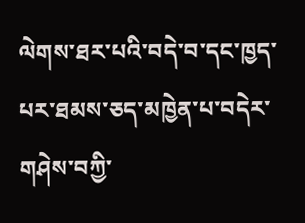ལེགས་ཐར་པའི་བདེ་བ་དང་ཁྱད་པར་ཐམས་ཅད་མཁྱེན་པ་བདེར་གཤེས་བཀྱི་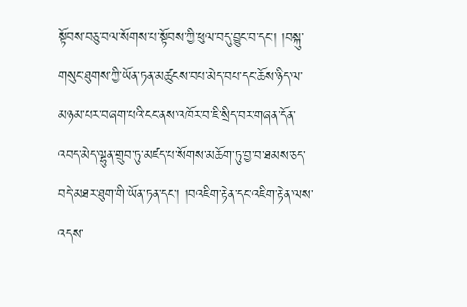སྟོབས་བཅུ་བལ་སོགས་པ་སྟོབས་ཀྱི་ཕུལ་བདུ་བྱུང་བ་དང་། །བསྐུ་གསུང་ཐུགས་ཀྱི་ཡོན་ཏན་མཚུངས་བཔ་མེད་བཔ་དང་ཆོས་ཉིད་ལ་མཉམ་པར་བཞག་པའི་ངང་ནས་འཁོར་བ་ཇི་སྲིད་བར་གཞན་དོན་འབད་མེད་ལྷུན་གྲུབ་ཏུ་མཛད་པ་སོགས་མཆོག་ཏུ་བྱ་བ་ཐམས་ཅད་བདེ་མཐར་ཐུག་གི་ཡོན་ཏན་དང་། །བའཇིག་རྟེན་དང་འཇིག་རྟེན་ལས་འདས་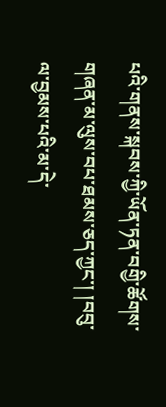པའི་གནས་སྐབས་ཀྱི་ཡོན་ཏན་བགྱི་ཚོགས་གཞན་མ་ལུས་བཔ་ཐམས་ཅད་ཀྱང་། །བབུ་ལ་བྱམས་པའི་མ་དེ་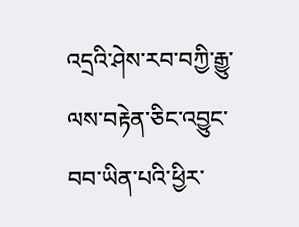འདྲའི་ཤེས་རབ་བཀྱི་རྒྱུ་ལས་བརྟེན་ཅིང་འབྱུང་བབ་ཡིན་པའི་ཕྱིར་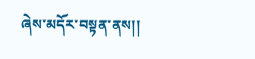ཞེས་མདོར་བསྟན་ནས།།